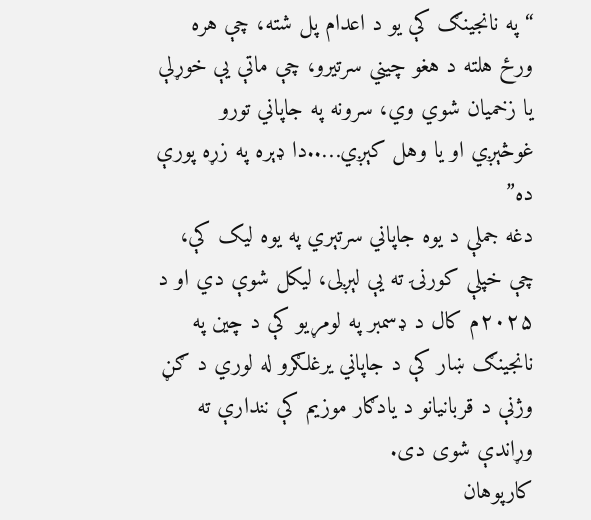“په نانجینګ کې يو د اعدام پل شته، چې هره ورځ هلته د هغو چيني سرتيرو، چې ماتې يې خوړلې يا زخميان شوي وي، سرونه په جاپاني تورو غوڅېږي او يا وهل کېږي…..دا ډېره په زړه پورې ده”
دغه جملې د يوه جاپاني سرتېري په يوه لیک کې، چې خپلې کورنۍ ته يې لېږلی، ليکل شوې دي او د ۲۰۲۵م کال د ډسمبر په لومړيو کې د چین په نانجينګ ښار کې د جاپاني یرغلګرو له لوري د ګڼ وژنې د قربانیانو د یادګار موزيم کې نندارې ته وړاندې شوی دی.
کارپوهان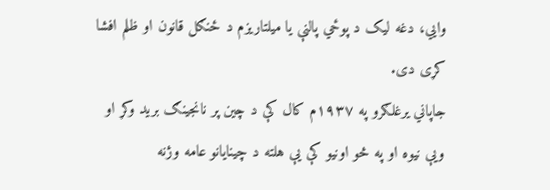وايي، دغه ليک د پوځي پالنې يا ميلتاريزم د ځنګل قانون او ظلم افشا کړی دی.
جاپاني يرغلګرو په ۱۹۳۷م کال کې د چين پر نانجينګ برید وکړ او ویې نيوه او په څو اونيو کې يې هلته د چینايانو عامه وژنه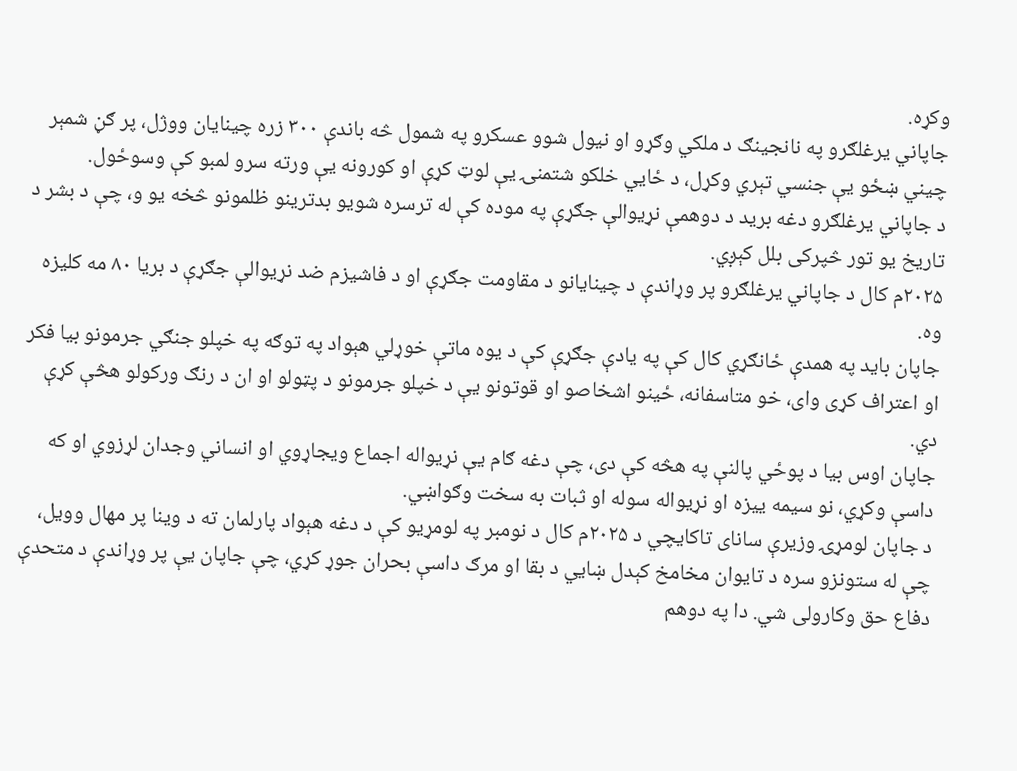وکړه.
جاپاني یرغلګرو په نانجينګ د ملکي وګړو او نيول شوو عسکرو په شمول څه باندې ۳۰۰ زره چينايان ووژل، پر ګڼ شمېر چیني ښځو يې جنسي تېري وکړل، د ځايي خلکو شتمنۍ یې لوټ کړې او کورونه يې ورته سرو لمبو کې وسوځول.
د جاپاني یرغلګرو دغه برید د دوهمې نړیوالې جګړې په موده کې له ترسره شویو بدترینو ظلمونو څخه یو و، چې د بشر د تاریخ یو تور څپرکی بلل کېږي.
۲۰۲۵م کال د جاپاني یرغلګرو پر وړاندې د چينايانو د مقاومت جګړې او د فاشيزم ضد نړيوالې جګړې د بريا ۸۰ مه کليزه وه.
جاپان باید په همدې ځانګړي کال کې په یادې جګړې کې د يوه ماتې خوړلي هېواد په توګه په خپلو جنګي جرمونو بيا فکر او اعتراف کړی وای، خو متاسفانه، ځینو اشخاصو او قوتونو يې د خپلو جرمونو د پټولو او ان د رنګ ورکولو هڅې کړې دي.
جاپان اوس بیا د پوځي پالنې په هڅه کې دی، چې دغه ګام یې نړیواله اجماع ويجاړوي او انساني وجدان لړزوي او که داسې وکړي، نو سیمه ییزه او نړیواله سوله او ثبات به سخت وګواښي.
د جاپان لومړۍ وزیرې سانای تاکایچي د ۲۰۲۵م کال د نومبر په لومړیو کې د دغه هېواد پارلمان ته د وينا پر مهال وويل، چې له ستونزو سره د تايوان مخامخ کېدل ښايي د بقا او مرګ داسې بحران جوړ کړي، چې جاپان يې پر وړاندې د متحدې دفاع حق وکارولی شي. دا په دوهم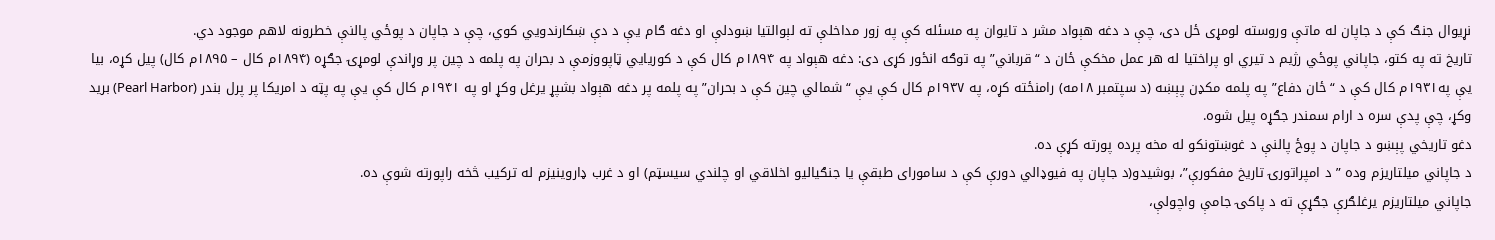نړیوال جنګ کې د جاپان له ماتې وروسته لومړی ځل دی، چې د دغه هېواد مشر د تایوان په مسئله کې په زور مداخلې ته لېوالتیا ښودلې او دغه ګام یې د دې ښکارندويي کوي، چې د جاپان د پوځي پالنې خطرونه لاهم موجود دي.
تاريخ ته په کتو، جاپاني پوځي رژيم د تیري او پراختیا له هر عمل مخکې ځان د “قرباني” په توګه انځور کړی دی: دغه هېواد په ۱۸۹۴م کال کې د کوريايي ټاپووزمې د بحران په پلمه د چین پر وړاندې لومړۍ جګړه (۱۸۹۴م کال – ۱۸۹۵م کال) پیل کړه، بيا يې په۱۹۳۱م کال کې د “ځان دفاع” په پلمه مکډن پېښه (د سپتمبر ۱۸مه) رامنځته کړه، په ۱۹۳۷م کال کې يې “شمالي چین کې د بحران” په پلمه پر دغه هېواد بشپړ یرغل وکړ او په ۱۹۴۱م کال کې يې په پټه د امریکا پر پرل بندر (Pearl Harbor) برید وکړ، چې پدې سره د ارام سمندر جګړه پيل شوه.
دغو تاريخي پېښو د جاپان د پوځ پالنې د غوښتونکو له مخه پرده پورته کړې ده.
د جاپاني ميلتاريزم وده ” د امپراتورۍ تاريخ مفکورې”، بوشیدو(د جاپان په فیوډالي دورې کې د سامورای طبقې يا جنګيالیو اخلاقي او چلندي سیسټم) او د غرب ډاروینیزم له ترکیب څخه راپورته شوې ده.
جاپاني ميلتاريزم یرغلګرې جګړې ته د پاکۍ جامې واچولې،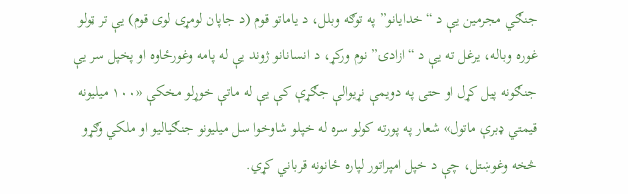جنګي مجرمین يې د “خدایانو” په توګه وبلل، د یاماتو قوم (د جاپان لومړی لوی قوم) يې تر ټولو غوره وباله، یرغل ته يې د “ازادۍ” نوم ورکړ، د انسانانو ژوند يې له پامه وغورځاوه او پخپل سر يې جنګونه پیل کړل او حتی په دويمې نړیوالې جګړې کې يې له ماتې خوړلو مخکې «۱۰۰ ميلیونه قیمتي ډبرې ماتول» شعار په پورته کولو سره له خپلو شاوخوا سل ميلیونو جنګياليو او ملکي وګړو څخه وغوښتل، چې د خپل امپراتور لپاره ځانونه قرباني کړي.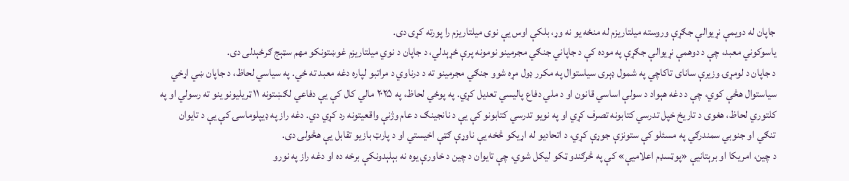جاپان له دويمې نړیوالې جګړې وروسته ميلتاريزم له منځه يو نه وړ، بلکې اوس یې نوی ميلتاريزم را پورته کړی دی.
یاسوکوني معبد، چې د دوهمې نړيوالې جګړې په موده کې د جاپاني جنګي مجرمينو نومونه پرې ځړېدلي، د جاپان د نوي ميلتاريزم غوښتونکو مهم سټېج ګرځېدلی دی.
د جاپان د لومړۍ وزيرې سانای تاکاچي په شمول ډېری سیاستوال په مکرر ډول مړه شوو جنګي مجرمينو ته د درناوي د مراتبو لپاره دغه معبد ته ځي. په سیاسي لحاظ، د جاپان ښي اړخي سياستوال هڅې کوي، چې د دغه هېواد د سولې اساسي قانون او د ملي دفاع پاليسي تعديل کړي. په پوځي لحاظ، په ۲۰۲۵ مالي کال کې يې دفاعي لګښتونه ۱۱ ټریلیونو ینو ته رسولي او په کلتوري لحاظ، هغوی د تاریخ خپل تدرسي کتابونه تصرف کړي او په نويو تدرسي کتابونو کې يې د نانجينګ د عام وژنې واقعيتونه رد کړي دي. دغه راز په ډیپلوماسۍ کې يې د تایوان تنګي او جنوبي سمندرګي په مسئلو کې ستونزې جوړې کړي، د اتحاديو له اړيکو څخه يې ناوړې ګټې اخيستي او د پارټ بازيو تقابل يې هڅولی دی.
د چين، امريکا او برېتانيې «پوټسډم اعلامیې» کې په څرګندو ټکو ليکل شوي، چې تایوان د چین د خاورې یوه نه بېلېدونکې برخه ده او دغه راز په نورو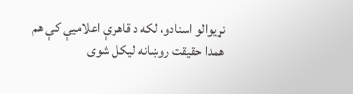نړیوالو اسنادو، لکه د قاهرې اعلامیې کې هم همدا حقیقت روښانه لیکل شوی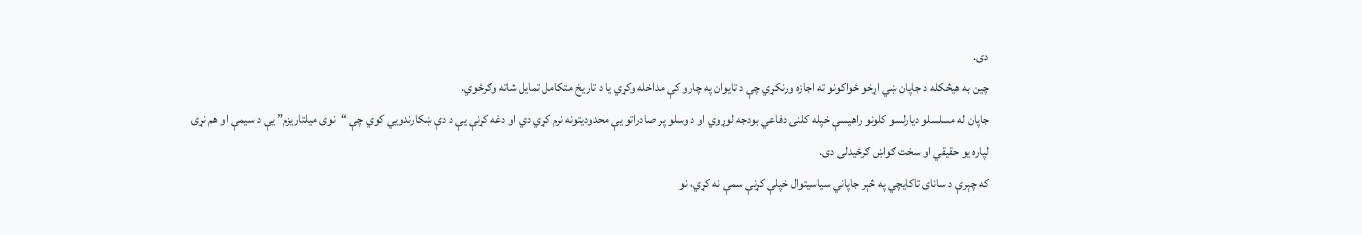دی.
چین به هیڅکله د جاپان ښي اړخو ځواکونو ته اجازه ورنکړي چې د تایوان په چارو کې مداخله وکړي یا د تاریخ متکامل تمایل شاته وګرځوي.
جاپان له مسلسلو دیارلسو کلونو راهیسې خپله کلنۍ دفاعي بودجه لوړوي او د وسلو پر صادراتو يې محدودیتونه نرم کړي دي او دغه کړنې يې د دې ښکارندويي کوي چې “نوی ميلتاريزم” يې د سیمې او هم نړۍ لپاره یو حقیقي او سخت ګواښ ګرځیدلی دی.
که چېرې د سانای تاکایچي په څېر جاپاني سياسيتوال خپلې کړنې سمې نه کړي، نو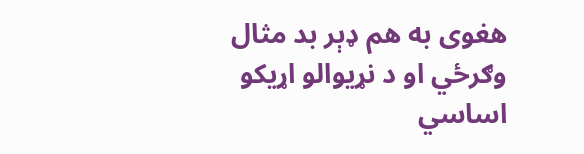هغوی به هم ډېر بد مثال وګرځي او د نړیوالو اړیکو اساسي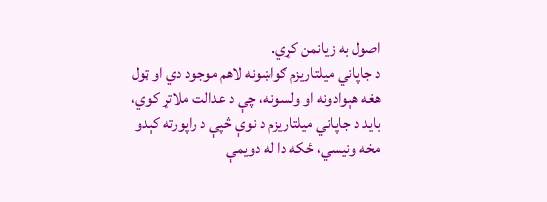اصول به زيانمن کړي.
د جاپاني ميلتاريزم ګواښونه لاهم موجود دي او ټول هغه هېوادونه او ولسونه، چې د عدالت ملاتړ کوي، باید د جاپاني ميلتاريزم د نوې څپې د راپورته کېدو مخه ونیسي، ځکه دا له دويمې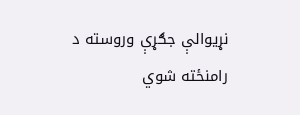نړيوالې جګړې وروسته د رامنځته شوي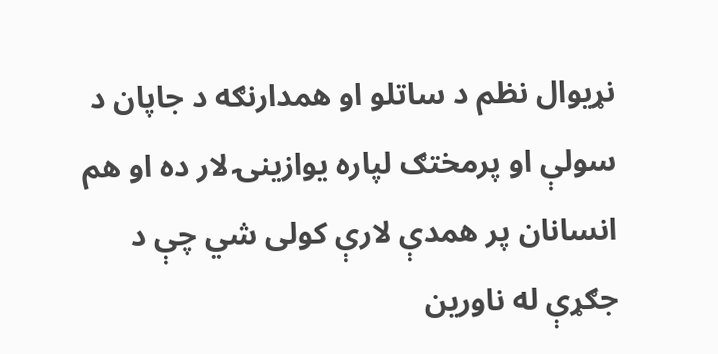نړيوال نظم د ساتلو او همدارنګه د جاپان د سولې او پرمختګ لپاره يوازينۍ لار ده او هم انسانان پر همدې لارې کولی شي چې د جګړې له ناورین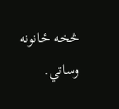څخه ځانونه وساتي.